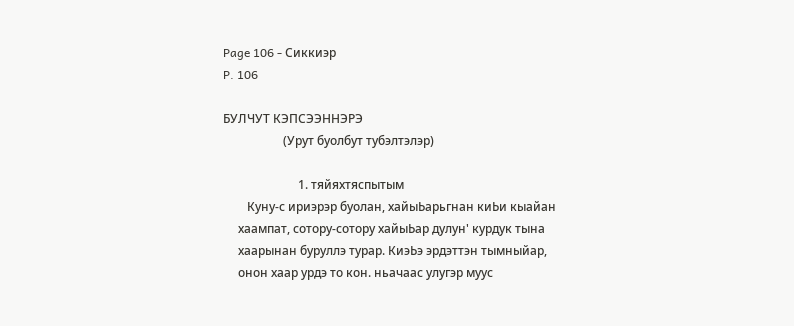Page 106 - Сиккиэр
P. 106

БУЛЧУТ КЭПСЭЭННЭРЭ
                    (Урут буолбут тубэлтэлэр)

                         1. тяйяхтяспытым
        Куну-с ириэрэр буолан, хайыЬарьгнан киЬи кыайан
     хаампат, сотору-сотору хайыЬар дулун' курдук тына
     хаарынан буруллэ турар. КиэЬэ эрдэттэн тымныйар,
     онон хаар урдэ то кон. ньачаас улугэр муус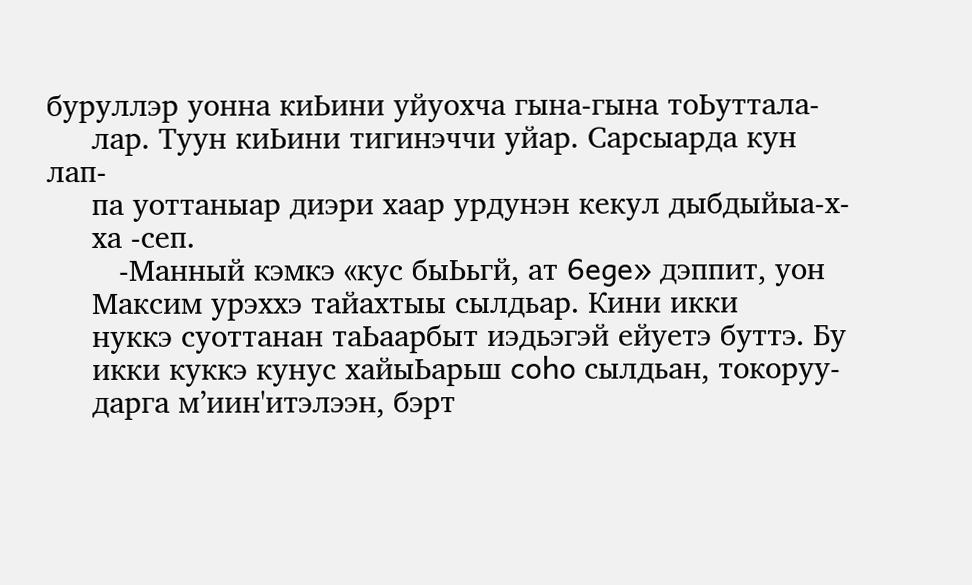буруллэр уонна киЬини уйуохча гына-гына тоЬуттала-
     лар. Туун киЬини тигинэччи уйар. Сарсыарда кун лап-
     па уоттаныар диэри хаар урдунэн кекул дыбдыйыа-х-
     ха -сеп.
        -Манный кэмкэ «кус быЬьгй, ат 6ege» дэппит, уон
     Максим урэххэ тайахтыы сылдьар. Кини икки
     нуккэ суоттанан таЬаарбыт иэдьэгэй ейуетэ буттэ. Бу
     икки куккэ кунус хайыЬарьш coho сылдьан, токоруу-
     дарга м’иин'итэлээн, бэрт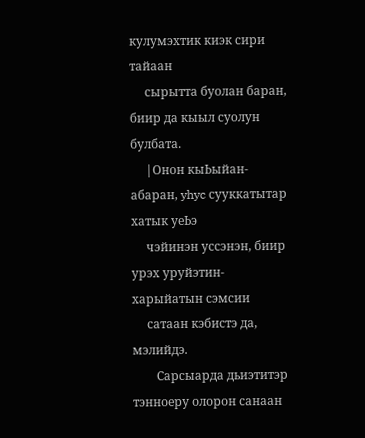кулумэхтик киэк сири тайаан
     сырытта буолан баран, биир да кыыл суолун булбата.
     |Онон кыЬыйан-абаран, yhyc сууккатытар хатык уеЬэ
     чэйинэн уссэнэн, биир урэх уруйэтин-харыйатын сэмсии
     сатаан кэбистэ да, мэлийдэ.
        Сарсыарда дьиэтитэр тэнноеру олорон санаан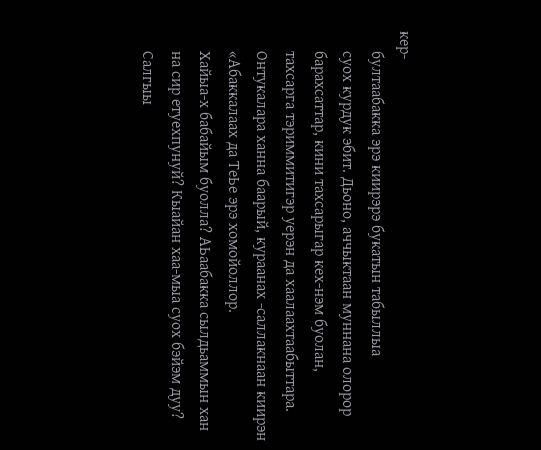кер-
     бултаабакка эрэ киирэрэ букатын табыллыа
     суох курдук эбит. Дьоно, аччыктаан муннана олорор
     барахсаттар, кини тахсарыгар кех-нэм буолан,
     тахсарга тэриммитигэр уерэн да хаалаахтаабыттара.
     Онтукалара ханна баарый, кураанах -саллакнаан киирэн
     «Абаккалаах да ТеЬе эрэ хомойоллор.
     Хайыа-х бабайым буолла? АЬаабакка сылдьаммын хан
     на сир етуехпунуй? Кыайан хаа-мыа суох бэйэм дуу?
     Салгыы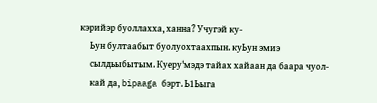кэрийэр буоллахха, ханна? Учугэй ку-
     Ьун бултаабыт буолуохтаахпын. куЬун эмиэ
     сылдьыбытым. Куеру'мэдэ тайах хайаан да баара чуол-
     кай да, bipaaga бэрт. Ь1Ьыга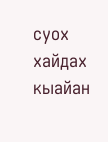суох хайдах кыайан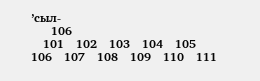’сыл-
     106
   101   102   103   104   105   106   107   108   109   110   111